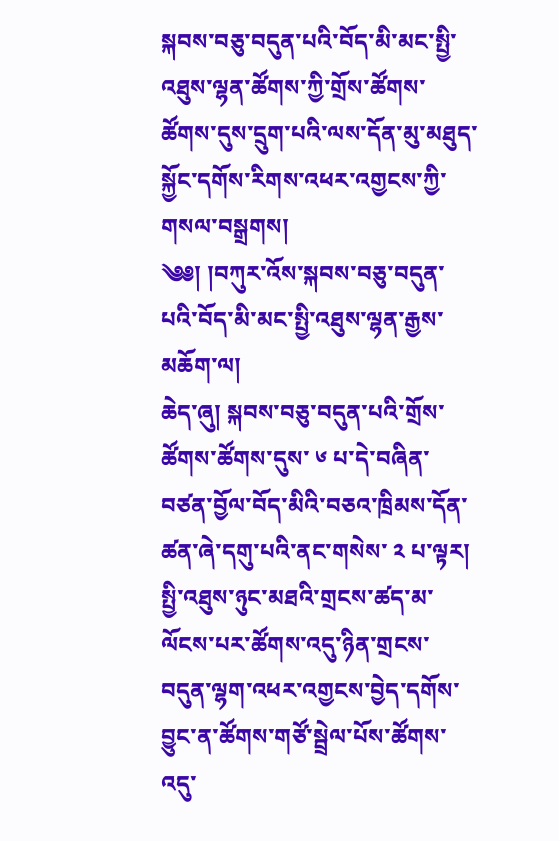སྐབས་བཅུ་བདུན་པའི་བོད་མི་མང་སྤྱི་འཐུས་ལྷན་ཚོགས་ཀྱི་གྲོས་ཚོགས་ཚོགས་དུས་དྲུག་པའི་ལས་དོན་མུ་མཐུད་སྐྱོང་དགོས་རིགས་འཕར་འགྱངས་ཀྱི་གསལ་བསྒྲགས།
༄༅། །བཀུར་འོས་སྐབས་བཅུ་བདུན་པའི་བོད་མི་མང་སྤྱི་འཐུས་ལྷན་རྒྱས་མཆོག་ལ།
ཆེད་ཞུ། སྐབས་བཅུ་བདུན་པའི་གྲོས་ཚོགས་ཚོགས་དུས་ ༦ པ་དེ་བཞིན་བཙན་བྱོལ་བོད་མིའི་བཅའ་ཁྲིམས་དོན་ཚན་ཞེ་དགུ་པའི་ནང་གསེས་ ༢ པ་ལྟར། སྤྱི་འཐུས་ཉུང་མཐའི་གྲངས་ཚད་མ་ལོངས་པར་ཚོགས་འདུ་ཉིན་གྲངས་བདུན་ལྷག་འཕར་འགྱངས་བྱེད་དགོས་བྱུང་ན་ཚོགས་གཙོ་སྦྲེལ་པོས་ཚོགས་འདུ་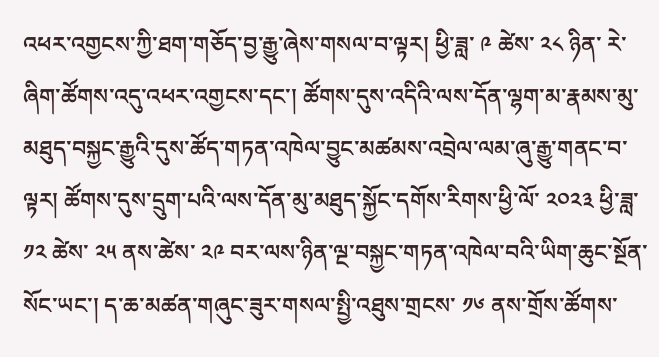འཕར་འགྱངས་ཀྱི་ཐག་གཅོད་བྱ་རྒྱུ་ཞེས་གསལ་བ་ལྟར། ཕྱི་ཟླ་ ༩ ཚེས་ ༢༨ ཉིན་ རེ་ཞིག་ཚོགས་འདུ་འཕར་འགྱངས་དང་། ཚོགས་དུས་འདིའི་ལས་དོན་ལྷག་མ་རྣམས་མུ་མཐུད་བསྐྱང་རྒྱུའི་དུས་ཚོད་གཏན་འཁེལ་བྱུང་མཚམས་འབྲེལ་ལམ་ཞུ་རྒྱུ་གནང་བ་ལྟར། ཚོགས་དུས་དྲུག་པའི་ལས་དོན་མུ་མཐུད་སྐྱོང་དགོས་རིགས་ཕྱི་ལོ་ ༢༠༢༣ ཕྱི་ཟླ་ ༡༢ ཚེས་ ༢༥ ནས་ཚེས་ ༢༩ བར་ལས་ཉིན་ལྔ་བསྐྱང་གཏན་འཁེལ་བའི་ཡིག་ཆུང་སྔོན་སོང་ཡང་། ད་ཆ་མཚན་གཞུང་ཟུར་གསལ་སྤྱི་འཐུས་གྲངས་ ༡༦ ནས་གྲོས་ཚོགས་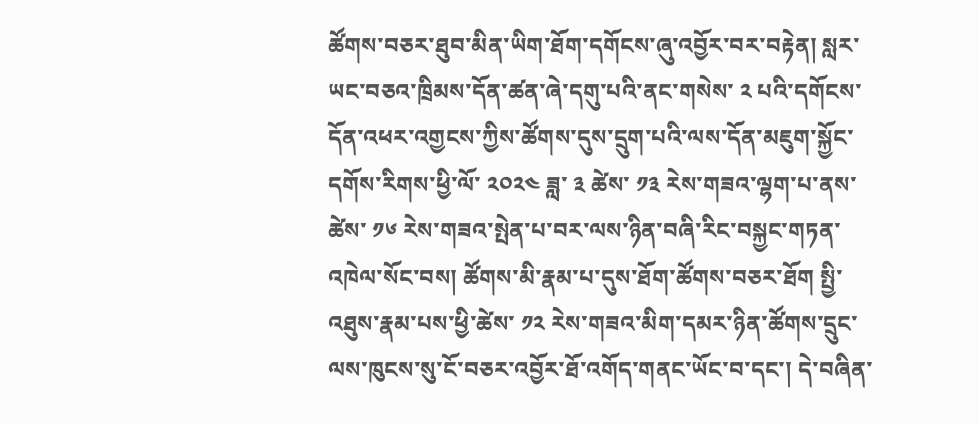ཚོགས་བཅར་ཐུབ་མིན་ཡིག་ཐོག་དགོངས་ཞུ་འབྱོར་བར་བརྟེན། སླར་ཡང་བཅའ་ཁྲིམས་དོན་ཚན་ཞེ་དགུ་པའི་ནང་གསེས་ ༢ པའི་དགོངས་དོན་འཕར་འགྱངས་ཀྱིས་ཚོགས་དུས་དྲུག་པའི་ལས་དོན་མཇུག་སྐྱོང་དགོས་རིགས་ཕྱི་ལོ་ ༢༠༢༤ ཟླ་ ༣ ཚེས་ ༡༣ རེས་གཟའ་ལྷག་པ་ནས་ཚེས་ ༡༦ རེས་གཟའ་སྤེན་པ་བར་ལས་ཉིན་བཞི་རིང་བསྐྱང་གཏན་འཁེལ་སོང་བས། ཚོགས་མི་རྣམ་པ་དུས་ཐོག་ཚོགས་བཅར་ཐོག སྤྱི་འཐུས་རྣམ་པས་ཕྱི་ཚེས་ ༡༢ རེས་གཟའ་མིག་དམར་ཉིན་ཚོགས་དྲུང་ལས་ཁུངས་སུ་ངོ་བཅར་འབྱོར་ཐོ་འགོད་གནང་ཡོང་བ་དང་། དེ་བཞིན་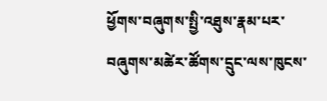ཕྱོགས་བཞུགས་སྤྱི་འཐུས་རྣམ་པར་བཞུགས་མཚེར་ཚོགས་དྲུང་ལས་ཁུངས་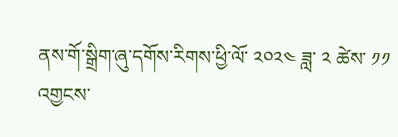ནས་གོ་སྒྲིག་ཞུ་དགོས་རིགས་ཕྱི་ལོ་ ༢༠༢༤ ཟླ་ ༢ ཚེས་ ༡༡ འགྱངས་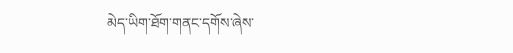མེད་ཡིག་ཐོག་གནང་དགོས་ཞེས་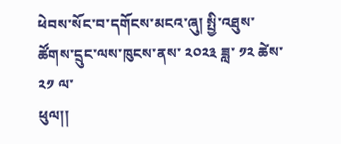ཕེབས་སོང་བ་དགོངས་མངའ་ཞུ། སྤྱི་འཐུས་ཚོགས་དྲུང་ལས་ཁུངས་ནས་ ༢༠༢༣ ཟླ་ ༡༢ ཚེས་ ༢༡ ལ་
ཕུལ།།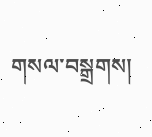གསལ་བསྒྲགས།